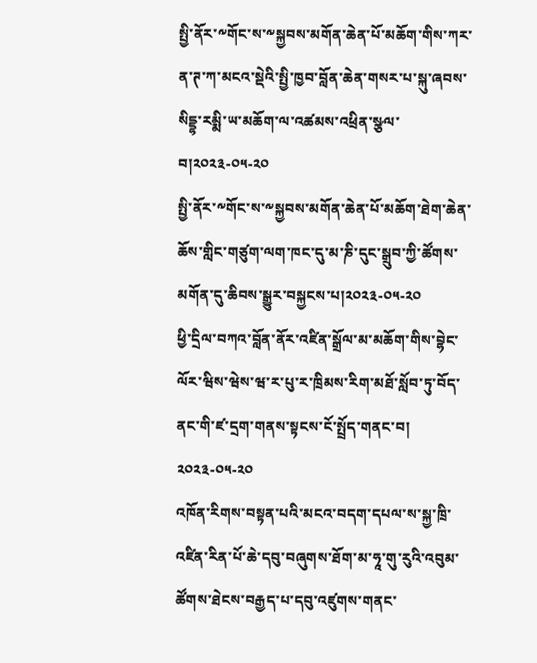སྤྱི་ནོར་༸གོང་ས་༸སྐྱབས་མགོན་ཆེན་པོ་མཆོག་གིས་ཀར་ན་ཊ་ཀ་མངའ་སྡེའི་སྤྱི་ཁྱབ་བློན་ཆེན་གསར་པ་སྐུ་ཞབས་སིདྡྷ་རམྨི་ཡ་མཆོག་ལ་འཚམས་འཕྲིན་སྩལ་བ།༢༠༢༣-༠༥-༢༠
སྤྱི་ནོར་༸གོང་ས་༸སྐྱབས་མགོན་ཆེན་པོ་མཆོག་ཐེག་ཆེན་ཆོས་གླིང་གཙུག་ལག་ཁང་དུ་མ་ཎི་དུང་སྒྲུབ་ཀྱི་ཚོགས་མགོན་དུ་ཆིབས་སྒྱུར་བསྐྱངས་པ།༢༠༢༣-༠༥-༢༠
ཕྱི་དྲིལ་བཀའ་བློན་ནོར་འཛིན་སྒྲོལ་མ་མཆོག་གིས་བྷེང་ལོར་ཝིས་ཝེས་ཝ་ར་པུ་ར་ཁྲིམས་རིག་མཐོ་སློབ་ཏུ་བོད་ནང་གི་ཛ་དྲག་གནས་སྟངས་ངོ་སྤྲོད་གནང་བ། ༢༠༢༣-༠༥-༢༠
འཁོན་རིགས་བསྟན་པའི་མངའ་བདག་དཔལ་ས་སྐྱ་ཁྲི་འཛིན་རིན་པོ་ཆེ་དབུ་བཞུགས་ཐོག་མ་ཧཱ་གུ་རུའི་འབུམ་ཚོགས་ཐེངས་བརྒྱད་པ་དབུ་འཛུགས་གནང་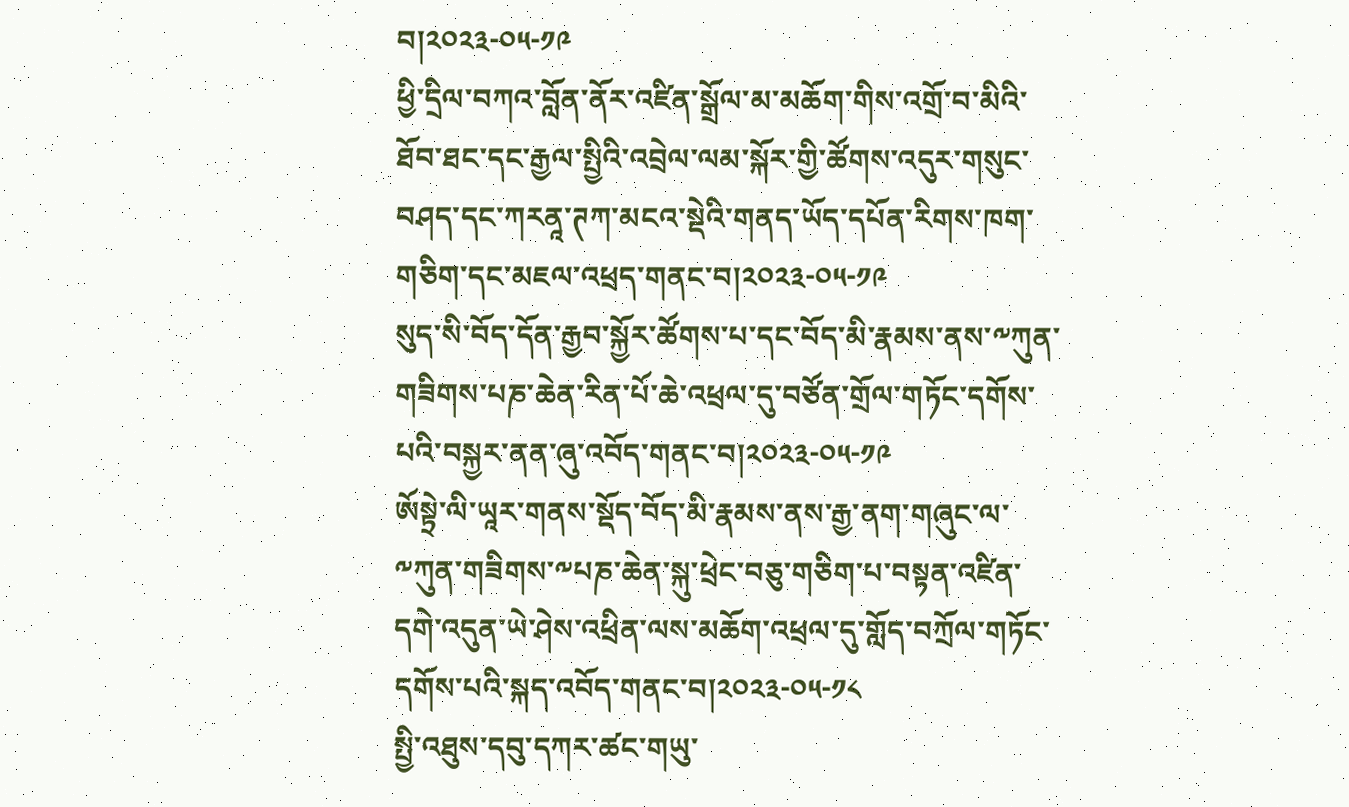བ།༢༠༢༣-༠༥-༡༩
ཕྱི་དྲིལ་བཀའ་བློན་ནོར་འཛིན་སྒྲོལ་མ་མཆོག་གིས་འགྲོ་བ་མིའི་ཐོབ་ཐང་དང་རྒྱལ་སྤྱིའི་འབྲེལ་ལམ་སྐོར་གྱི་ཚོགས་འདུར་གསུང་བཤད་དང་ཀརནཱ་ཊཀ་མངའ་སྡེའི་གནད་ཡོད་དཔོན་རིགས་ཁག་གཅིག་དང་མཇལ་འཕྲད་གནང་བ།༢༠༢༣-༠༥-༡༩
སུད་སི་བོད་དོན་རྒྱབ་སྐྱོར་ཚོགས་པ་དང་བོད་མི་རྣམས་ནས་༸ཀུན་གཟིགས་པཎ་ཆེན་རིན་པོ་ཆེ་འཕྲལ་དུ་བཙོན་གྲོལ་གཏོང་དགོས་པའི་བསྐྱར་ནན་ཞུ་འབོད་གནང་བ།༢༠༢༣-༠༥-༡༩
ཨོསྟྲེ་ལི་ཡཱར་གནས་སྡོད་བོད་མི་རྣམས་ནས་རྒྱ་ནག་གཞུང་ལ་༸ཀུན་གཟིགས་༸པཎ་ཆེན་སྐུ་ཕྲེང་བཅུ་གཅིག་པ་བསྟན་འཛིན་དགེ་འདུན་ཡེ་ཤེས་འཕྲིན་ལས་མཆོག་འཕྲལ་དུ་གློད་བཀྲོལ་གཏོང་དགོས་པའི་སྐད་འབོད་གནང་བ།༢༠༢༣-༠༥-༡༨
སྤྱི་འཐུས་དབུ་དཀར་ཚང་གཡུ་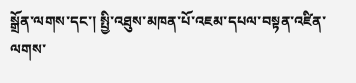སྒྲོན་ལགས་དང་། སྤྱི་འཐུས་མཁན་པོ་འཇམ་དཔལ་བསྟན་འཛིན་ལགས་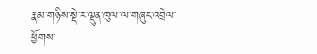རྣམ་གཉིས་སྡེ་ར་ལྡུན་ཁུལ་ལ་གཞུང་འབྲེལ་ཕྱོགས་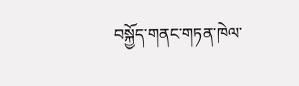བསྐྱོད་གནང་གཏན་ཁེལ་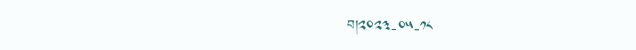བ།༢༠༢༣-༠༥-༡༨